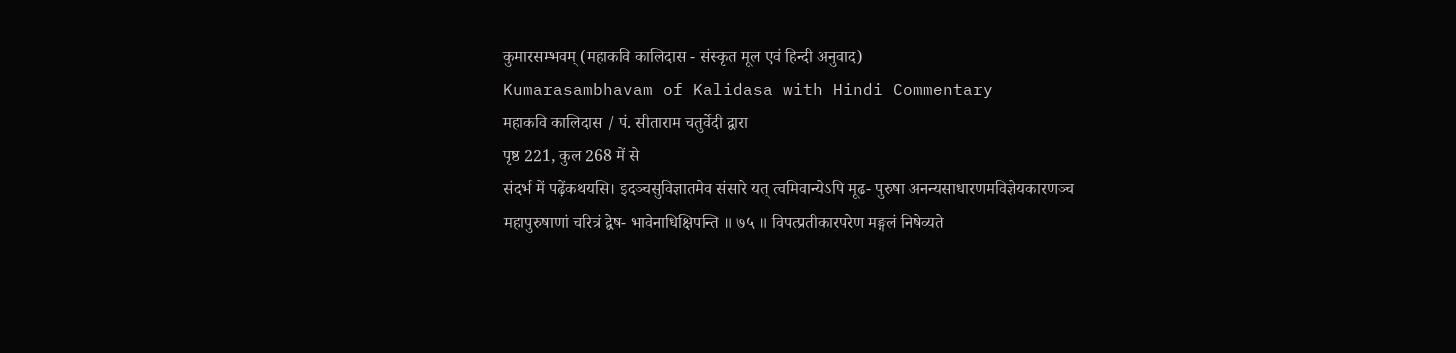कुमारसम्भवम् (महाकवि कालिदास - संस्कृत मूल एवं हिन्दी अनुवाद)
Kumarasambhavam of Kalidasa with Hindi Commentary
महाकवि कालिदास / पं. सीताराम चतुर्वेदी द्वारा
पृष्ठ 221, कुल 268 में से
संदर्भ में पढ़ेंकथयसि। इदञ्चसुविज्ञातमेव संसारे यत् त्वमिवान्येऽपि मूढ- पुरुषा अनन्यसाधारणमविज्ञेयकारणञ्च महापुरुषाणां चरित्रं द्वेष- भावेनाधिक्षिपन्ति ॥ ७५ ॥ विपत्प्रतीकारपरेण मङ्गलं निषेव्यते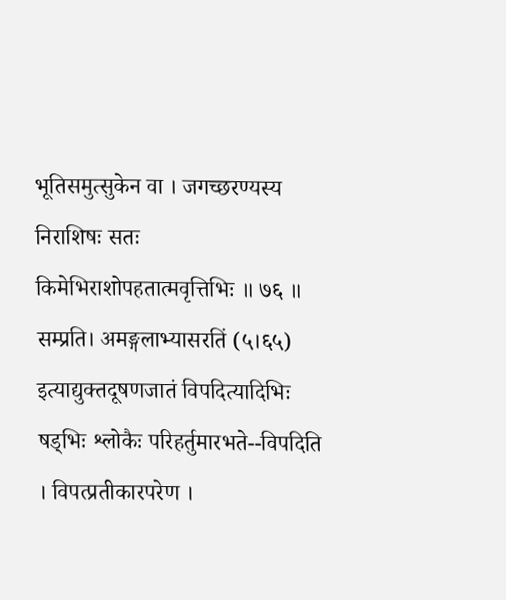भूतिसमुत्सुकेन वा । जगच्छरण्यस्य निराशिषः सतः किमेभिराशोपहतात्मवृत्तिभिः ॥ ७६ ॥ सम्प्रति। अमङ्गलाभ्यासरतिं (५।६५) इत्याद्युक्तदूषणजातं विपदित्यादिभिः षड्भिः श्लोकैः परिहर्तुमारभते--विपदिति । विपत्प्रतीकारपरेण ।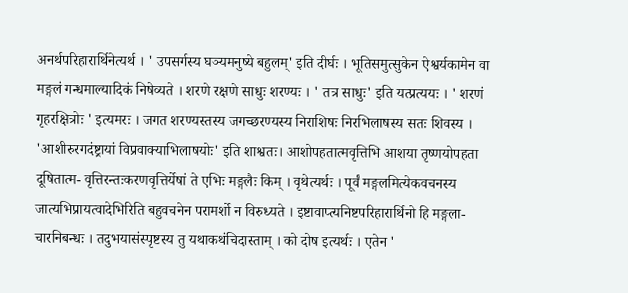अनर्थपरिहारार्थिनेत्यर्थ । ' उपसर्गस्य घञ्यमनुष्ये बहुलम्' इति दीर्घः । भूतिसमुत्सुकेन ऐश्वर्यकामेन वा मङ्गलं गन्धमाल्यादिकं निषेव्यते । शरणे रक्षणे साधुः शरण्यः । ' तत्र साधुः' इति यत्प्रत्ययः । ' शरणं गृहरक्षित्रोः ' इत्यमरः । जगत शरण्यस्तस्य जगच्छरण्यस्य निराशिषः निरभिलाषस्य सतः शिवस्य । 'आशीरुरगदंष्ट्रायां विप्रवाक्याभिलाषयोः' इति शाश्वतः। आशोपहतात्मवृत्तिभि आशया तृष्णयोपहता दूषितात्म- वृत्तिरन्तःकरणवृत्तिर्येषां ते एभिः मङ्गलैः किम् । वृथेत्यर्थः । पूर्वं मङ्गलमित्येकवचनस्य जात्यभिप्रायत्वादेभिरिति बहुवचनेन परामर्शो न विरुध्यते । इष्टावाप्त्यनिष्टपरिहारार्थिनो हि मङ्गला- चारनिबन्धः । तदुभयासंस्पृष्टस्य तु यथाकथंचिदास्ताम् । को दोष इत्यर्थः । एतेन '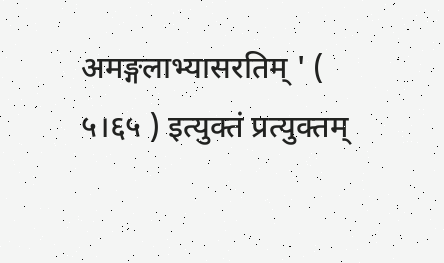अमङ्गलाभ्यासरतिम् ' ( ५।६५ ) इत्युक्तं प्रत्युक्तम्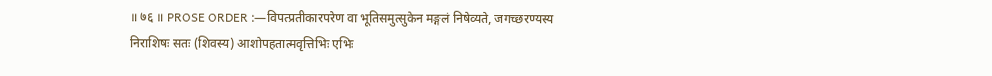॥ ७६ ॥ PROSE ORDER :—विपत्प्रतीकारपरेण वा भूतिसमुत्सुकेन मङ्गलं निषेव्यते, जगच्छरण्यस्य निराशिषः सतः (शिवस्य) आशोपहतात्मवृत्तिभिः एभिः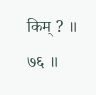किम् ? ॥ ७६ ॥